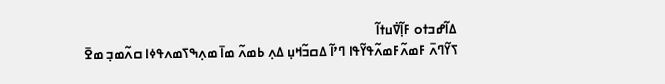ߡߊ߬ߝߏߙߋ ߓߊ߲߬ߜ߭ߎߙߊ߬
ߖߌ߬ߣߍ߫ ߓߘߍ߬ߓߘߍ߬ߟߌ߬ߟߊ ߣߴߊ߬ ߡߛߏ߬ߞߎ߲ ߡߍ߲ ߕߘߍ߬ ߘߊ߫ ߘߍ߲ߒߖߘߍߟߦߊ ߛߍ߬ߘߏ߲ ߘߐ߫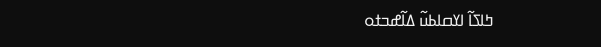ߤߊߖߊ߬ ߊߌߛߊߕߎ߬ ߡߊ߬ߝߏߙߋ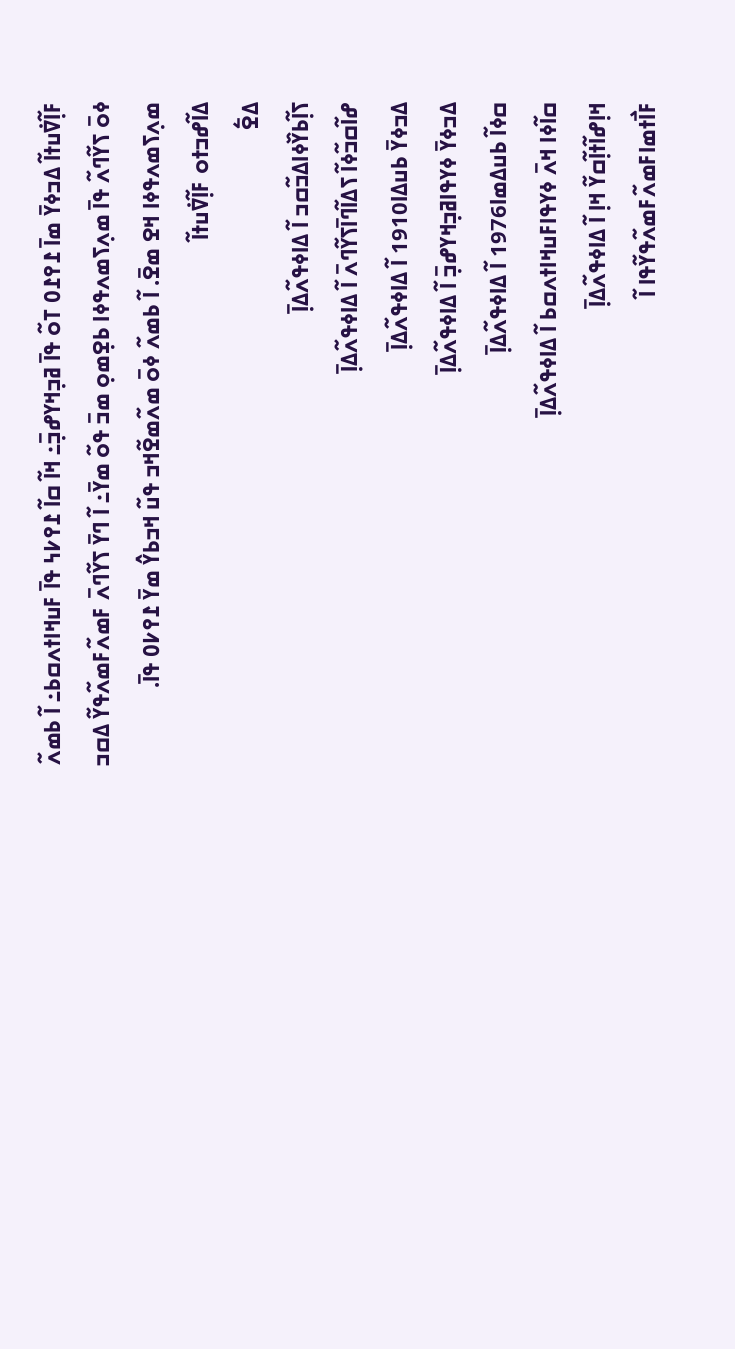ߓߊ߲߬ߜ߭ߎߙߊ߬ ߡߏߦߌ߫ ߘߊ߫ ߁߉߁߀ ߠߋ߬ ߟߊ߫ ߥߏ߲ߞߌߝߏ߲߫߸ ߞߊ߬ ߛߊ߬ ߁߉߇߆ ߟߊ߫ ߓߎߞߊߙߍߛߕ߸ ߊ߬ ߕߘߍ߬ ߦߋ߫ ߖߌ߬ߣߍ߬ ߟߊ߫ ߘߍ߲ߖߘߍߟߦߊ ߕߐ߲ߘߋ߲ ߘߏ߫ ߟߋ߬ ߘߌ߫߸ ߊ߬ ߣߌ߫ ߖߌ߬ߣߍ߫ ߓߘߍ߬ߓߘߍ߬ߟߌ߬ ߡߛߏ ߘߍ߲ߖߘߍߟߦߊ ߞߐ ߘߐ߫. ߊ߬ ߕߘߍ߬ ߦߋ߫ ߘߍ߬ߘߐ߬ߞߏ ߟߎ߬ ߞߏߕߌ߮ ߘߌ߫ ߁߉߇߀ ߟߊ߫.
ߡߊ߬ߝߏߙߋ ߓߊ߲߬ߜ߭ߎߙߊ߬
ߡߐ߱
ߖߊ߲߬ߕߌ߰ߦߊߡߏ߬ߛߏ ߊ߬ ߡߊߦߟߍ߬ߡߊ߲߫
ߝߊ߬ߛߏ߬ߦߊ߬ ߖߡߊ߬ߣߊ߫ߖߌ߬ߣߍ߫ ߊ߬ ߡߊߦߟߍ߬ߡߊ߲߫
ߡߏߦߌ߫ ߕߎߡߊ1910 ߊ߬ ߡߊߦߟߍ߬ߡߊ߲߫
ߡߏߦߌ߫ ߦߌߟߊߥߏ߲ߞߌߝߏ߲߫ ߊ߬ ߡߊߦߟߍ߬ߡߊ߲߫
ߛߦߊ߬ ߕߎߡߘߊ1976 ߊ߬ ߡߊߦߟߍ߬ߡߊ߲߫
ߛߊ߬ߦߊ ߞߍ߫ ߦߌߟߊߓߎߞߊߙߍߛߕ ߊ߬ ߡߊߦߟߍ߬ߡߊ߲߫
ߞߊ߲ߝߊ߬ߙߊ߲߬ߛߌ߬ ߞߊ߲ ߊ߬ ߡߊߦߟߍ߬ߡߊ߲߫
ߓߊ߯ߙߘߊߓߘߍ߬ߓߘߍ߬ߟߌ߬ߟߊ ߊ߬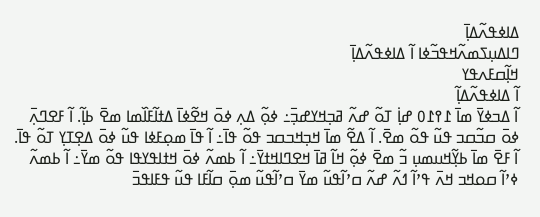ߡߊߦߟߍ߬ߡߊ߲߫
ߣߊߡߎ߲ߖߘߍ߬ߞߟߏ߬ߦߊ ߊ߬ ߡߊߦߟߍ߬ߡߊ߲߫
ߞߊ߲߬ߛߓߍߟߌ
ߊ߬ ߡߊߦߟߍ߬ߡߊ߲߬
ߊ߬ ߡߏߦߌ߫ ߘߊ߫ ߁߉߁߀ ߝߊ߲߭ ߠߋ߬ ߝߍ߬ ߥߏ߲ߞߌߝߏ߲߫߸ ߦߋ߲߬ ߡߍ߲ ߦߋ߫ ߞߐ߬ߦߊ߫ ߡߙߊ߬ߓߊ߰ߘߊ ߘߐ߫ ߕߊ߲߬. ߊ߬ ߓߐߣߍ߲߫ ߦߋ߫ ߛߏ߬ߛߏ ߟߎ߬ ߟߋ߬ ߘߐ߫. ߊ߬ ߡߐ߬ ߘߊ߫ ߞߏ߲ߞߏߛߏ ߟߋ߬ ߟߊ߫߸ ߊ߬ ߟߊ߫ ߘߋ߲ߓߦߊ ߟߎ߬ ߦߋ߫ ߡߐ߲ߠߌ߲ ߠߋ߬ ߟߊ߫. ߊ߬ ߓߐ߫ ߘߊ߫ ߕߌ߲߬ߞߎߘߎ߲ ߏ߬ ߘߐ߫ ߦߋ߲߬ ߞߊ߬ ߥߊ߫ ߞߐߣߊߞߙߌ߫߸ ߊ߬ ߕߘߍ߬ ߦߋ߫ ߞߙߊߟߌߟߊ ߟߋ߬ ߘߌ߫߸ ߊ߬ ߕߘߍ߬ ߦߴߊ߬ ߛߋߞߏ ߞߍ߫ ߟߴߊ߬ ߗߍ߬ ߝߍ߬ ߛߴߊ߬ߟߎ߬ ߘߌ߫ ߛߴߊ߬ߟߎ߬ ߘߋ߲߫ ߛߊ߬ߓߊ ߟߎ߬ ߟߓߊߟߏ߫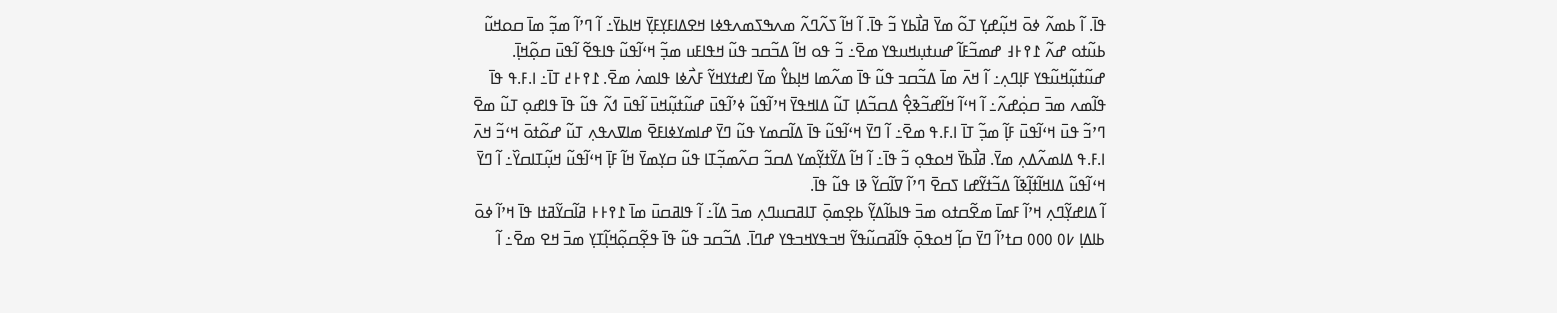ߟߊ߫. ߊ߬ ߕߘߍ߬ ߦߋ߫ ߞߎ߲߬ߝߌ߲ ߠߋ߬ ߘߌ߫ ߥߊ߯ߕߌ ߏ߬ ߟߊ߫. ߊ߬ ߞߊ߬ ߖߍ߬ߣߍ߬ ߘߍߒߖߘߍߟߦߊ ߞߐߡߊߓߌ߲ߓߌ߲߫ ߞߊߕߌ߫߸ ߊ߬ ߣߴߊ߬ ߘߏ߲߬ ߘߊ߫ ߛߋߞߎ߬ ߕߎ߬ߙߋ ߝߍ߬ ߁߉߅߃ ߝߘߏ߬ߓߊ߬ ߝߎߙߎ߲ߞߎߟߌ ߘߐ߫߸ ߏ߬ ߟߋ ߞߊ߬ ߡߏ߬ߛߏ ߟߎ߬ ߞߟߊߓߎ ߘߏ߲߬ ߞߵߊ߬ߟߎ߬ ߟߊߟߐ߬ ߊ߬ߟߎ߫ ߛߋ߲߬ߞߊ߲߫. ߝߎ߬ߙߎ߲߬ߞߎ߬ߟߌ ߓߊ߲ߣߍ߲߸ ߊ߬ ߞߍ߫ ߘߊ߫ ߡߏ߬ߛߏ ߟߎ߬ ߟߊ߫ ߘߍ߬ߘߊ ߞߊ߲ߕߌ߮ ߘߌ߫ ߊߝߙߌߞߌ߬ ߓߍ߯ߦߊ ߟߊߘߍ߭ ߘߐ߫. ߁߉߅߄ ߠߊ߫߸ ߊ.ߓ.ߟ ߟߊ߫ ߟߊ߬ߘߍ ߘߏ߫ ߛߋ߲߭ߝߍ߬߸ ߊ߬ ߞߵߊ߬ ߞߊ߬ߝߏ߬ߢߐ߲߮ ߡߛߏ߬ߡߊ߲ ߠߎ߬ ߡߊߞߟߌ߫ ߞߴߊ߬ߟߎ߬ ߦߴߊ߬ߟߎ߫ ߝߎ߬ߙߎ߲߬ߞߎ߫ ߊ߬ߟߎ߫ ߗߍ߬ ߟߎ߬ ߟߊ߫ ߟߊߝߋ߲ ߠߎ߬ ߘߐ߫ ߣߴߏ߬ ߟߎ߫ ߞߵߊ߬ߟߎ߫ ߓߊ߲߬ ߘߏ߲߬ ߠߊ߫ ߊ.ߓ.ߟ ߘߐ߫߸ ߊ߬ ߣߌ߫ ߞߵߊ߬ߟߎ߬ ߟߊ߫ ߡߊ߬ߛߘߌ ߟߎ߬ ߣߌ߫ ߝߊߘߌߦߊߓߐ߫ ߘߊߜߍߟߍ߲ ߠߎ߬ ߝߋ߬ߙߋ߫ ߞߵߏ߬ ߞߍ߫ ߊ.ߓ.ߟ ߡߊߘߍ߬ߡߍ߲ ߘߌ߫. ߥߊ߯ߕߌ߫ ߞߋߟߋ߲ ߏ߬ ߟߊ߫߸ ߊ߬ ߞߊ߬ ߡߌ߬ߙߌ߲߬ߘߌ ߡߛߏ߬ ߛߍ߬ߘߏ߲߬ߠߊ ߟߎ߬ ߛߌ߲ߘߌ߫ ߞߊ߬ ߓߊ߲߫ ߞߵߊ߬ߟߎ߬ ߞߎ߲߬ߠߊߛߌ߰߸ ߊ߬ ߣߌ߫ ߞߵߊ߬ߟߎ߬ ߡߊߞߊ߬ߙߊ߲߬ߢߊ߬ ߡߏ߬ߙߌ߬ߝߊ ߖߛߐ߫ ߣߴߊ߬ ߜߊ߬ߛߌ߬ ߢߊ ߟߎ߬ ߟߊ߫.
ߊ߬ ߡߊߝߌ߲߬ߣߍ߲ ߞߴߊ߬ ߓߘߊ߫ ߘߐ߬ߛߙߋ ߘߏ߫ ߟߊߕߊ߬ߡߌ߲߬ ߕߐ߲ߘߋ߲߫ ߠߊߥߛߎߣߍ߲ ߘߏ߫ ߡߊ߬߸ ߊ߬ ߟߊߥߛߎ߫ ߘߊ߫ ߁߉߅߅ ߥߊ߬ߛߌ߬ߥߙߊ ߟߊ߫ ߞߴߊ߬ ߦߋ߫ ߕߊߡߊ߲ ߇߀ ߀߀߀ ߛߙߴߊ߬ ߣߌ߫ ߛߊ߲߬ ߞߋߟߋ߲߫ ߟߊ߬ߥߛߎ߬ߟߌ߬ ߞߏߟߌߞߏߟߌ ߝߣߊ߫. ߡߏ߬ߛߏ ߟߎ߬ ߟߊ߫ ߟߐ߲߬ߛߋ߲߬ߞߊ߲߬ߠߌ߲ ߘߏ߫ ߞߐ ߘߐ߫߸ ߊ߬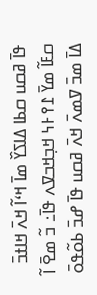ߟߊ߫ ߥߛߎ ߛߕߊ ߡߊߖߌ߰ ߘߊ߫ ߞߵߊ߬ ߞߍ߫ ߞߊߙߏ߫ ߛߓߊ߬ ߘߌ߫ ߁߉߅߆ ߞߏ߲ߞߏߜߍ ߟߊ߫߸ ߏ߬ ߘߐ߫ ߊ߬ ߡߊ߫ ߘߏ߫ ߜߘߍ߫ ߞߍ߫ ߥߛߎ ߟߊ߫ ߝߏ߫ ߕߋ߬ߟߋ߫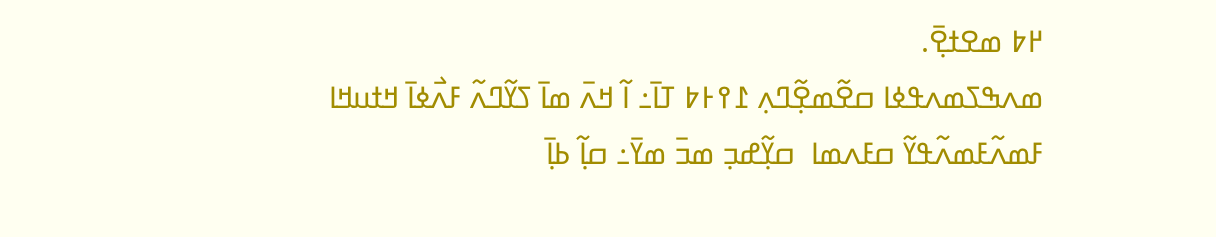߂߈ ߘߐߙߐ߲߫.
ߘߍߒߖߘߍߟߦߊ ߛߐ߬ߘߐ߲߬ߣߍ߲ ߁߉߅߈ ߠߊ߫߸ ߊ߬ ߞߍ߫ ߘߊ߫ ߖߌ߬ߣߍ߬ ߓߍ߯ߦߊ߫ ߞߙߎߞߊ ߓߘߍ߬ߓߘߍ߬ߟߌ߬ ߛߓߍߘߊ  ߛߌ߲߬ߝߏ߲ ߘߏ߫ ߘߌ߫߸ ߛߊ߲߬ ߕߊ߲߫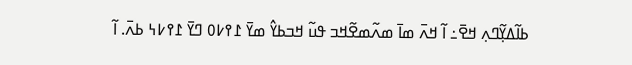ߕߊ߬ߡߌ߲߬ߣߍ߲ ߞߐ߫߸ ߊ߬ ߞߍ߫ ߘߊ߫ ߘߍ߬ߘߐ߬ߞߏ ߟߎ߬ ߞߏߕߌ߮ ߘߌ߫ ߁߉߇߀ ߣߌ߫ ߁߉߇߆ ߕߍ߫. ߊ߬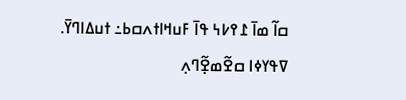ߛߊ߬ ߘߊ߫ ߁߉߇߆ ߟߊ߫ ߓߎߞߊߙߍߛߕ߸ ߙߎߡߊߣߌ߫.
ߜߟߌߦߊ ߛߐ߬ߘߐ߲߬ߣߍ߲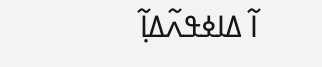ߊ߬ ߡߊߦߟߍ߬ߡߊ߲߬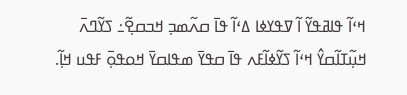ߞߵߊ߬ ߟߊߥߟߌ߬ ߊ߬ ߜߟߌߦߊ ߡߵߊ߬ ߟߊ߫ ߛߍ߬ߘߏ߲ ߞߏߛߐ߲߬߸ ߖߌ߬ߣߍ߫ ߞߎ߲߬ߠߊ߬ߛߌ߮ ߞߵߊ߬ ߖߌ߬ߦߊ߬ߓߍ ߟߊ߫ ߛߟߌ߫ ߘߟߊߛߌ߫ ߞߋߟߋ߲߫ ߓߟߎ ߞߊ߲߬.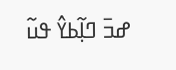ߝߏ߫ ߣߊ߲߬ߕߌ߮ ߟߎ߬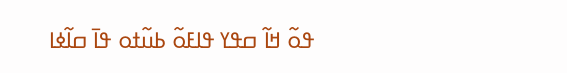ߟߋ߬ ߞߊ߬ ߛߟߌ ߟߊߓߋ߬ ߕߎ߬ߙߋ ߟߊ߫ ߛߊ߬ߦߊ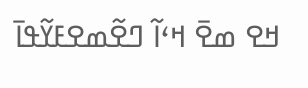ߞߐ ߘߐ߫ ߞߵߊ߬ ߣߐ߬ߘߐߓߌ߬ߟߊ߫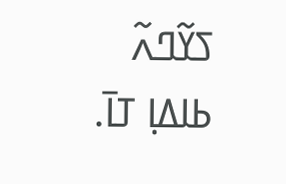ߖߌ߬ߣߍ߬ ߕߊߡߊ߲ ߠߊ߫.